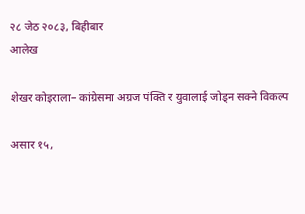२८ जेठ २०८३, बिहीबार
आलेख

शेखर कोइराला– कांग्रेसमा अग्रज पंक्ति र युवालाई जोड्न सक्ने विकल्प

असार १५,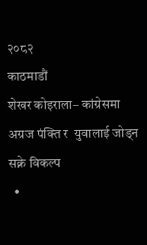२०८२
काठमाडौं
शेखर कोइराला– कांग्रेसमा अग्रज पंक्ति र  युवालाई जोड्न सक्ने विकल्प
  •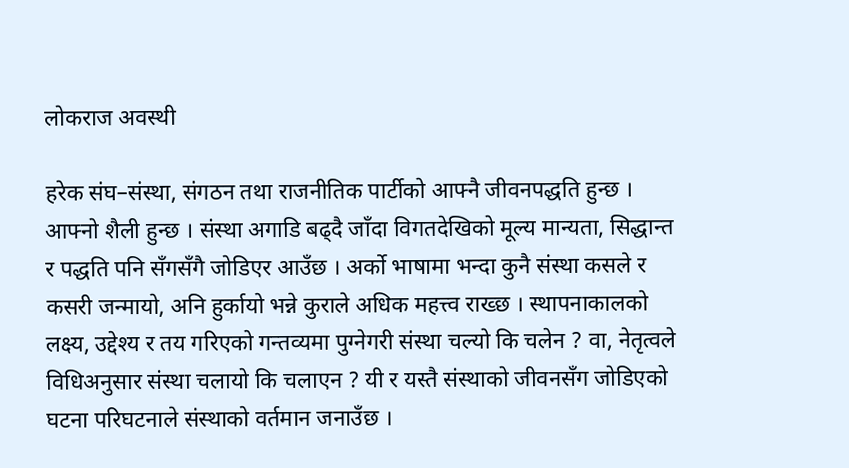लोकराज अवस्थी

हरेक संघ–संस्था, संगठन तथा राजनीतिक पार्टीको आफ्नै जीवनपद्धति हुन्छ । आफ्नो शैली हुन्छ । संस्था अगाडि बढ्दै जाँदा विगतदेखिको मूल्य मान्यता, सिद्धान्त र पद्धति पनि सँगसँगै जोडिएर आउँछ । अर्को भाषामा भन्दा कुनै संस्था कसले र कसरी जन्मायो, अनि हुर्कायो भन्ने कुराले अधिक महत्त्व राख्छ । स्थापनाकालको लक्ष्य, उद्देश्य र तय गरिएको गन्तव्यमा पुग्नेगरी संस्था चल्यो कि चलेन ? वा, नेतृत्वले विधिअनुसार संस्था चलायो कि चलाएन ? यी र यस्तै संस्थाको जीवनसँग जोडिएको घटना परिघटनाले संस्थाको वर्तमान जनाउँछ ।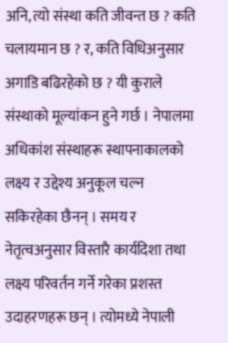अनि, त्यो संस्था कति जीवन्त छ ? कति चलायमान छ ? र, कति विधिअनुसार अगाडि बढिरहेको छ ? यी कुराले संस्थाको मूल्यांकन हुने गर्छ । नेपालमा अधिकांश संस्थाहरू स्थापनाकालको लक्ष्य र उद्देश्य अनुकूल चल्न सकिरहेका छैनन् । समय र नेतृत्वअनुसार विस्तारै कार्यदिशा तथा लक्ष्य परिवर्तन गर्ने गरेका प्रशस्त उदाहरणहरू छन् । त्योमध्ये नेपाली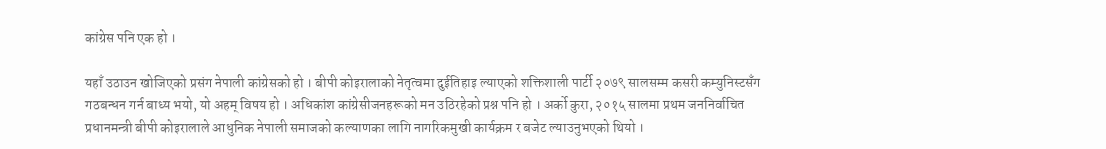कांग्रेस पनि एक हो ।

यहाँ उठाउन खोजिएको प्रसंग नेपाली कांग्रेसको हो । बीपी कोइरालाको नेतृत्वमा दुईतिहाइ ल्याएको शक्तिशाली पार्टी २०७९ सालसम्म कसरी कम्युनिस्टसँग गठबन्धन गर्न बाध्य भयो, यो अहम् विषय हो । अधिकांश कांग्रेसीजनहरूको मन उठिरहेको प्रश्न पनि हो । अर्को कुरा, २०१५ सालमा प्रथम जननिर्वाचित प्रधानमन्त्री बीपी कोइरालाले आधुनिक नेपाली समाजको कल्याणका लागि नागरिकमुखी कार्यक्रम र बजेट ल्याउनुभएको थियो ।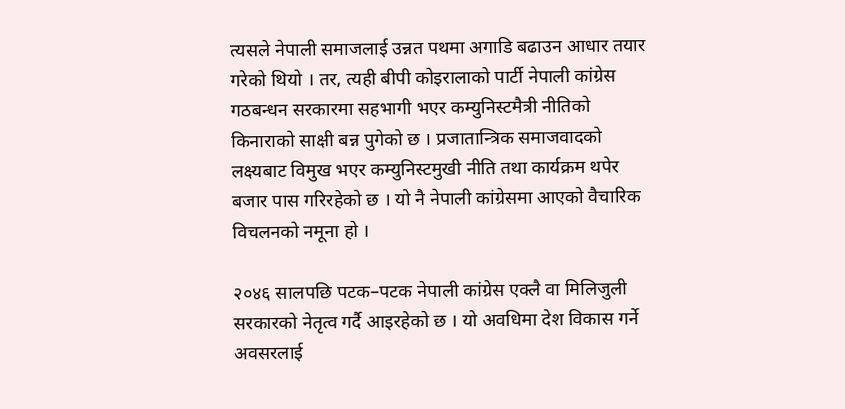त्यसले नेपाली समाजलाई उन्नत पथमा अगाडि बढाउन आधार तयार गरेको थियो । तर, त्यही बीपी कोइरालाको पार्टी नेपाली कांग्रेस गठबन्धन सरकारमा सहभागी भएर कम्युनिस्टमैत्री नीतिको किनाराको साक्षी बन्न पुगेको छ । प्रजातान्त्रिक समाजवादको लक्ष्यबाट विमुख भएर कम्युनिस्टमुखी नीति तथा कार्यक्रम थपेर बजार पास गरिरहेको छ । यो नै नेपाली कांग्रेसमा आएको वैचारिक विचलनको नमूना हो ।

२०४६ सालपछि पटक–पटक नेपाली कांग्रेस एक्लै वा मिलिजुली सरकारको नेतृत्व गर्दै आइरहेको छ । यो अवधिमा देश विकास गर्ने अवसरलाई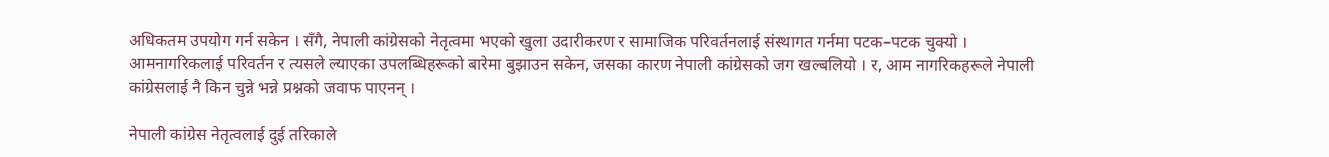अधिकतम उपयोग गर्न सकेन । सँगै, नेपाली कांग्रेसको नेतृत्वमा भएको खुला उदारीकरण र सामाजिक परिवर्तनलाई संस्थागत गर्नमा पटक–पटक चुक्यो । आमनागरिकलाई परिवर्तन र त्यसले ल्याएका उपलब्धिहरूको बारेमा बुझाउन सकेन, जसका कारण नेपाली कांग्रेसको जग खल्बलियो । र, आम नागरिकहरूले नेपाली कांग्रेसलाई नै किन चुन्ने भन्ने प्रश्नको जवाफ पाएनन् ।

नेपाली कांग्रेस नेतृत्वलाई दुई तरिकाले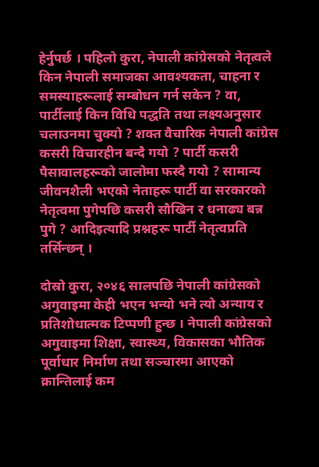हेर्नुपर्छ । पहिलो कुरा, नेपाली कांग्रेसको नेतृत्वले किन नेपाली समाजका आवश्यकता, चाहना र समस्याहरूलाई सम्बोधन गर्न सकेन ? वा, पार्टीलाई किन विधि पद्धति तथा लक्ष्यअनुसार चलाउनमा चुक्यो ? शक्त वैचारिक नेपाली कांग्रेस कसरी विचारहीन बन्दै गयो ? पार्टी कसरी पैसावालहरूको जालोमा फस्दै गयो ? सामान्य जीवनशैली भएको नेताहरू पार्टी वा सरकारको नेतृत्वमा पुगेपछि कसरी सौखिन र धनाढ्य बन्न पुगे ? आदिइत्यादि प्रश्नहरू पार्टी नेतृत्वप्रति तर्सिन्छन् ।

दोस्रो कुरा, २०४६ सालपछि नेपाली कांग्रेसको अगुवाइमा केही भएन भन्यो भने त्यो अन्याय र प्रतिशोधात्मक टिप्पणी हुन्छ । नेपाली कांग्रेसको अगुवाइमा शिक्षा, स्वास्थ्य, विकासका भौतिक पूर्वाधार निर्माण तथा सञ्चारमा आएको क्रान्तिलाई कम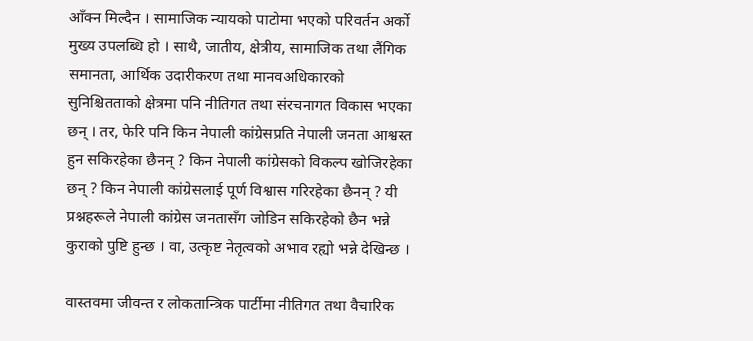आँक्न मिल्दैन । सामाजिक न्यायको पाटोमा भएको परिवर्तन अर्को मुख्य उपलब्धि हो । साथै, जातीय, क्षेत्रीय, सामाजिक तथा लैंगिक समानता, आर्थिक उदारीकरण तथा मानवअधिकारको सुनिश्चितताको क्षेत्रमा पनि नीतिगत तथा संरचनागत विकास भएका छन् । तर, फेरि पनि किन नेपाली कांग्रेसप्रति नेपाली जनता आश्वस्त हुन सकिरहेका छैनन् ? किन नेपाली कांग्रेसको विकल्प खोजिरहेका छन् ? किन नेपाली कांग्रेसलाई पूर्ण विश्वास गरिरहेका छैनन् ? यी प्रश्नहरूले नेपाली कांग्रेस जनतासँग जोडिन सकिरहेको छैन भन्ने कुराको पुष्टि हुन्छ । वा, उत्कृष्ट नेतृत्वको अभाव रह्यो भन्ने देखिन्छ ।

वास्तवमा जीवन्त र लोकतान्त्रिक पार्टीमा नीतिगत तथा वैचारिक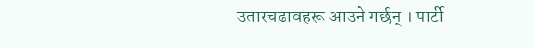उतारचढावहरू आउने गर्छन् । पार्टी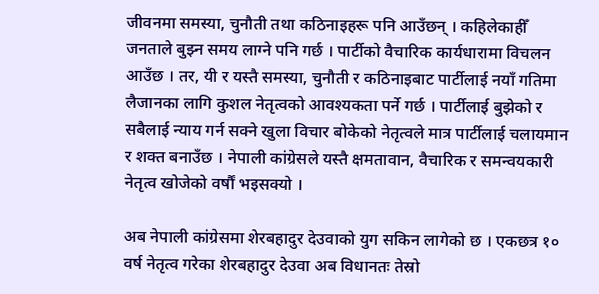जीवनमा समस्या, चुनौती तथा कठिनाइहरू पनि आउँछन् । कहिलेकाहीँ जनताले बुझ्न समय लाग्ने पनि गर्छ । पार्टीको वैचारिक कार्यधारामा विचलन आउँछ । तर, यी र यस्तै समस्या, चुनौती र कठिनाइबाट पार्टीलाई नयाँ गतिमा लैजानका लागि कुशल नेतृत्वको आवश्यकता पर्ने गर्छ । पार्टीलाई बुझेको र सबैलाई न्याय गर्न सक्ने खुला विचार बोकेको नेतृत्वले मात्र पार्टीलाई चलायमान र शक्त बनाउँछ । नेपाली कांग्रेसले यस्तै क्षमतावान, वैचारिक र समन्वयकारी नेतृत्व खोजेको वर्षौं भइसक्यो ।

अब नेपाली कांग्रेसमा शेरबहादुर देउवाको युग सकिन लागेको छ । एकछत्र १० वर्ष नेतृत्व गरेका शेरबहादुर देउवा अब विधानतः तेस्रो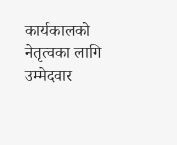कार्यकालको नेतृत्वका लागि उम्मेदवार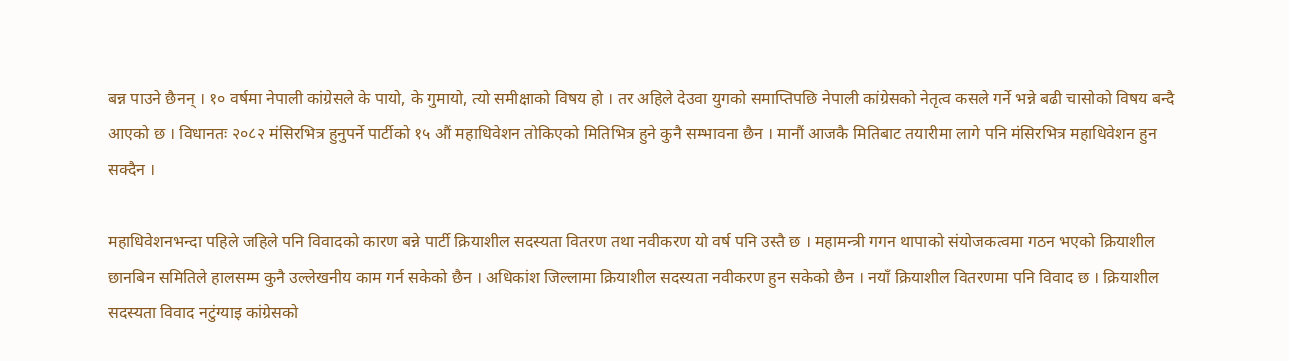बन्न पाउने छैनन् । १० वर्षमा नेपाली कांग्रेसले के पायो, के गुमायो, त्यो समीक्षाको विषय हो । तर अहिले देउवा युगको समाप्तिपछि नेपाली कांग्रेसको नेतृत्व कसले गर्ने भन्ने बढी चासोको विषय बन्दै आएको छ । विधानतः २०८२ मंसिरभित्र हुनुपर्ने पार्टीको १५ औं महाधिवेशन तोकिएको मितिभित्र हुने कुनै सम्भावना छैन । मानौं आजकै मितिबाट तयारीमा लागे पनि मंसिरभित्र महाधिवेशन हुन सक्दैन ।

महाधिवेशनभन्दा पहिले जहिले पनि विवादको कारण बन्ने पार्टी क्रियाशील सदस्यता वितरण तथा नवीकरण यो वर्ष पनि उस्तै छ । महामन्त्री गगन थापाको संयोजकत्वमा गठन भएको क्रियाशील छानबिन समितिले हालसम्म कुनै उल्लेखनीय काम गर्न सकेको छैन । अधिकांश जिल्लामा क्रियाशील सदस्यता नवीकरण हुन सकेको छैन । नयाँ क्रियाशील वितरणमा पनि विवाद छ । क्रियाशील सदस्यता विवाद नटुंग्याइ कांग्रेसको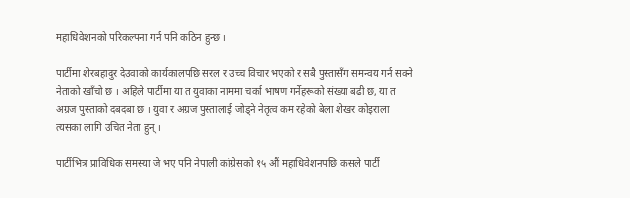महाधिवेशनको परिकल्पना गर्न पनि कठिन हुन्छ ।

पार्टीमा शेरबहादुर देउवाको कार्यकालपछि सरल र उच्च विचार भएको र सबै पुस्तासँग समन्वय गर्न सक्ने नेताको खाँचो छ । अहिले पार्टीमा या त युवाका नाममा चर्का भाषण गर्नेहरूको संख्या बढी छ, या त अग्रज पुस्ताको दबदबा छ । युवा र अग्रज पुस्तालाई जोड्ने नेतृत्व कम रहेको बेला शेखर कोइराला त्यसका लागि उचित नेता हुन् ।

पार्टीभित्र प्राविधिक समस्या जे भए पनि नेपाली कांग्रेसको १५ औं महाधिवेशनपछि कसले पार्टी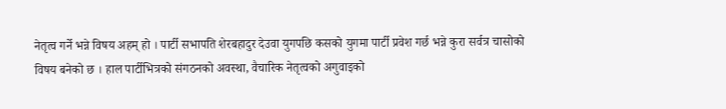नेतृत्व गर्ने भन्ने विषय अहम् हो । पार्टी सभापति शेरबहादुर देउवा युगपछि कसको युगमा पार्टी प्रवेश गर्छ भन्ने कुरा सर्वत्र चासोको विषय बनेको छ । हाल पार्टीभित्रको संगठनको अवस्था, वैचारिक नेतृत्वको अगुवाइको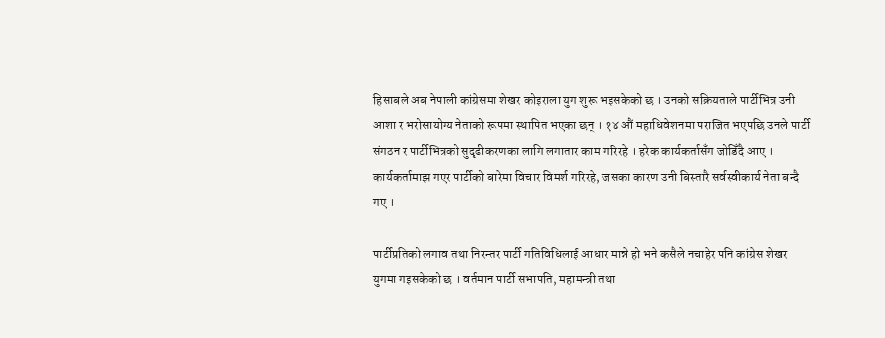हिसाबले अब नेपाली कांग्रेसमा शेखर कोइराला युग शुरू भइसकेको छ । उनको सक्रियताले पार्टीभित्र उनी आशा र भरोसायोग्य नेताको रूपमा स्थापित भएका छन् । १४ औं महाधिवेशनमा पराजित भएपछि उनले पार्टी संगठन र पार्टीभित्रको सुदृढीकरणका लागि लगातार काम गरिरहे । हरेक कार्यकर्तासँग जोडिँदै आए । कार्यकर्तामाझ गएर पार्टीको बारेमा विचार विमर्श गरिरहे, जसका कारण उनी बिस्तारै सर्वस्वीकार्य नेता बन्दै गए ।

पार्टीप्रतिको लगाव तथा निरन्तर पार्टी गतिविधिलाई आधार मान्ने हो भने कसैले नचाहेर पनि कांग्रेस शेखर युगमा गइसकेको छ । वर्तमान पार्टी सभापति, महामन्त्री तथा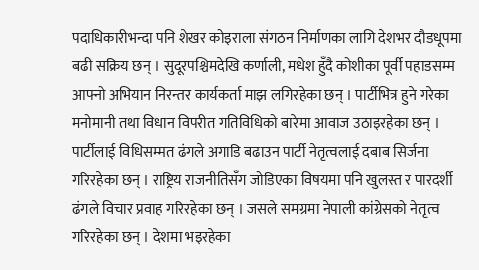पदाधिकारीभन्दा पनि शेखर कोइराला संगठन निर्माणका लागि देशभर दौडधूपमा बढी सक्रिय छन् । सुदूरपश्चिमदेखि कर्णाली, मधेश हुँदै कोशीका पूर्वी पहाडसम्म आफ्नो अभियान निरन्तर कार्यकर्ता माझ लगिरहेका छन् । पार्टीभित्र हुने गरेका मनोमानी तथा विधान विपरीत गतिविधिको बारेमा आवाज उठाइरहेका छन् । पार्टीलाई विधिसम्मत ढंगले अगाडि बढाउन पार्टी नेतृत्वलाई दबाब सिर्जना गरिरहेका छन् । राष्ट्रिय राजनीतिसँग जोडिएका विषयमा पनि खुलस्त र पारदर्शी ढंगले विचार प्रवाह गरिरहेका छन् । जसले समग्रमा नेपाली कांग्रेसको नेतृत्व गरिरहेका छन् । देशमा भइरहेका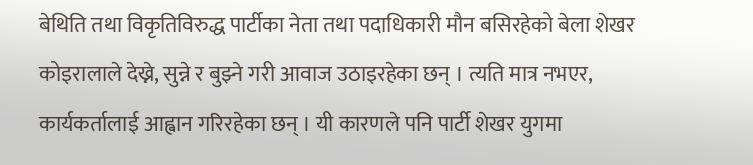बेथिति तथा विकृतिविरुद्ध पार्टीका नेता तथा पदाधिकारी मौन बसिरहेको बेला शेखर कोइरालाले देख्ने, सुन्ने र बुझ्ने गरी आवाज उठाइरहेका छन् । त्यति मात्र नभएर, कार्यकर्तालाई आह्वान गरिरहेका छन् । यी कारणले पनि पार्टी शेखर युगमा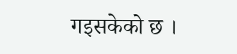गइसकेको छ ।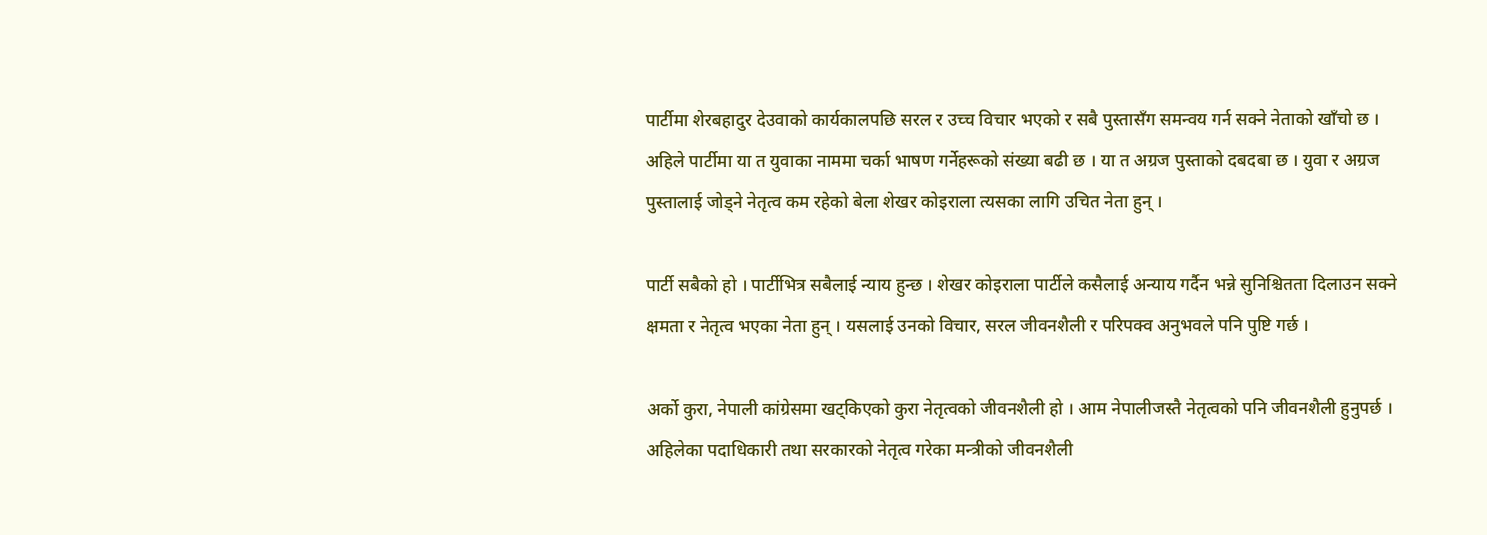पार्टीमा शेरबहादुर देउवाको कार्यकालपछि सरल र उच्च विचार भएको र सबै पुस्तासँग समन्वय गर्न सक्ने नेताको खाँचो छ । अहिले पार्टीमा या त युवाका नाममा चर्का भाषण गर्नेहरूको संख्या बढी छ । या त अग्रज पुस्ताको दबदबा छ । युवा र अग्रज पुस्तालाई जोड्ने नेतृत्व कम रहेको बेला शेखर कोइराला त्यसका लागि उचित नेता हुन् ।

पार्टी सबैको हो । पार्टीभित्र सबैलाई न्याय हुन्छ । शेखर कोइराला पार्टीले कसैलाई अन्याय गर्दैन भन्ने सुनिश्चितता दिलाउन सक्ने क्षमता र नेतृत्व भएका नेता हुन् । यसलाई उनको विचार, सरल जीवनशैली र परिपक्व अनुभवले पनि पुष्टि गर्छ ।

अर्को कुरा, नेपाली कांग्रेसमा खट्किएको कुरा नेतृत्वको जीवनशैली हो । आम नेपालीजस्तै नेतृत्वको पनि जीवनशैली हुनुपर्छ । अहिलेका पदाधिकारी तथा सरकारको नेतृत्व गरेका मन्त्रीको जीवनशैली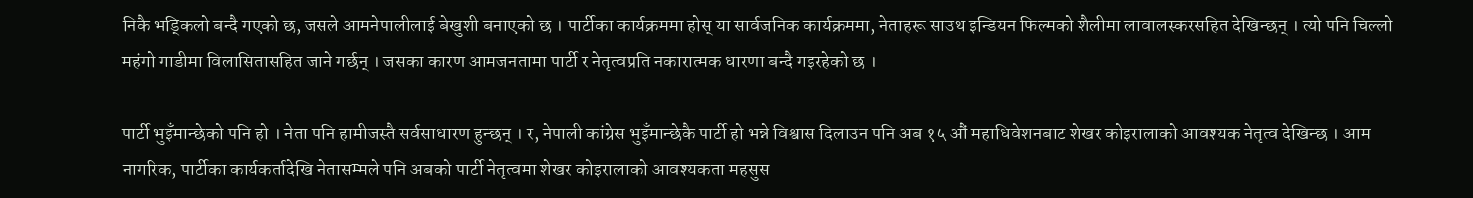निकै भड्किलो बन्दै गएको छ, जसले आमनेपालीलाई बेखुशी बनाएको छ । पार्टीका कार्यक्रममा होस् या सार्वजनिक कार्यक्रममा, नेताहरू साउथ इन्डियन फिल्मको शैलीमा लावालस्करसहित देखिन्छन् । त्यो पनि चिल्लो महंगो गाडीमा विलासितासहित जाने गर्छन् । जसका कारण आमजनतामा पार्टी र नेतृत्वप्रति नकारात्मक धारणा बन्दै गइरहेको छ ।

पार्टी भुइँमान्छेको पनि हो । नेता पनि हामीजस्तै सर्वसाधारण हुन्छन् । र, नेपाली कांग्रेस भुइँमान्छेकै पार्टी हो भन्ने विश्वास दिलाउन पनि अब १५ औं महाधिवेशनबाट शेखर कोइरालाको आवश्यक नेतृत्व देखिन्छ । आम नागरिक, पार्टीका कार्यकर्तादेखि नेतासम्मले पनि अबको पार्टी नेतृत्वमा शेखर कोइरालाको आवश्यकता महसुस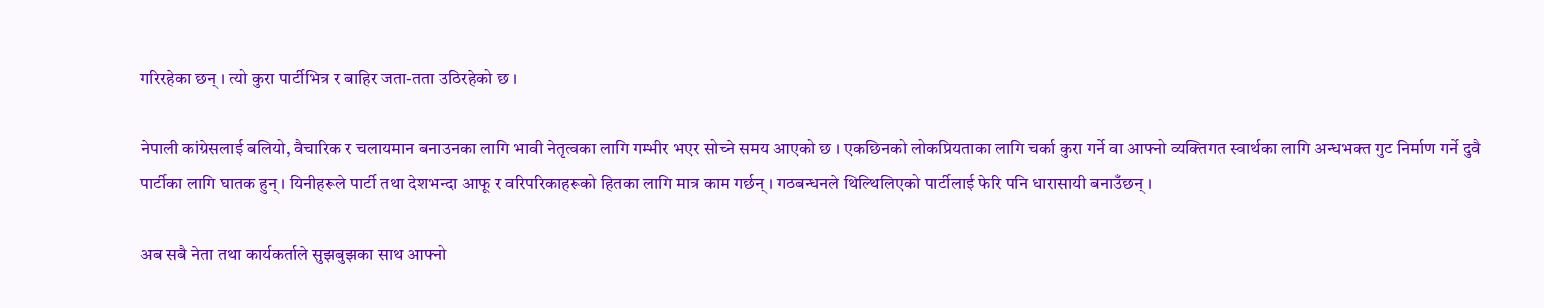गरिरहेका छन् । त्यो कुरा पार्टीभित्र र बाहिर जता-तता उठिरहेको छ ।

नेपाली कांग्रेसलाई बलियो, वैचारिक र चलायमान बनाउनका लागि भावी नेतृत्वका लागि गम्भीर भएर सोच्ने समय आएको छ । एकछिनको लोकप्रियताका लागि चर्का कुरा गर्ने वा आफ्नो व्यक्तिगत स्वार्थका लागि अन्धभक्त गुट निर्माण गर्ने दुवै पार्टीका लागि घातक हुन् । यिनीहरूले पार्टी तथा देशभन्दा आफू र वरिपरिकाहरूको हितका लागि मात्र काम गर्छन् । गठबन्धनले थिल्थिलिएको पार्टीलाई फेरि पनि धारासायी बनाउँछन् ।

अब सबै नेता तथा कार्यकर्ताले सुझबुझका साथ आफ्नो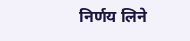निर्णय लिने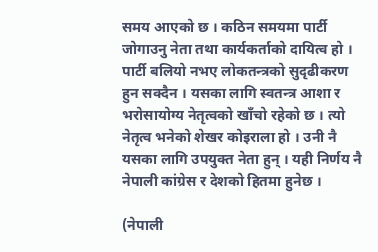समय आएको छ । कठिन समयमा पार्टी जोगाउनु नेता तथा कार्यकर्ताको दायित्व हो । पार्टी बलियो नभए लोकतन्त्रको सुदृढीकरण हुन सक्दैन । यसका लागि स्वतन्त्र आशा र भरोसायोग्य नेतृत्वको खाँचो रहेको छ । त्यो नेतृत्व भनेको शेखर कोइराला हो । उनी नै यसका लागि उपयुक्त नेता हुन् । यही निर्णय नै नेपाली कांग्रेस र देशको हितमा हुनेछ ।

(नेपाली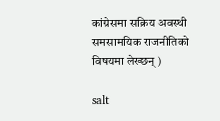कांग्रेसमा सक्रिय अवस्थी समसामयिक राजनीतिको विषयमा लेख्छन् )

salt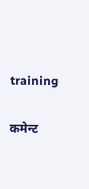training

कमेन्ट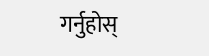गर्नुहोस्